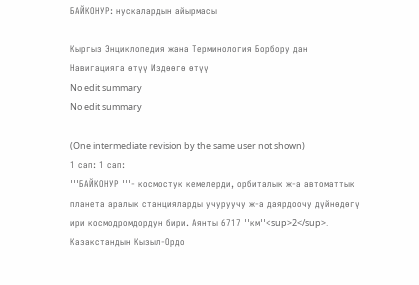БАЙКОНУР: нускалардын айырмасы

Кыргыз Энциклопедия жана Терминология Борбору дан
Навигацияга өтүү Издөөгө өтүү
No edit summary
No edit summary

(One intermediate revision by the same user not shown)
1 сап: 1 сап:
'''БАЙКОНУР '''- космостук кемелерди, орбиталык ж-а автоматтык планета аралык станцияларды учуруучу ж-а даярдоочу дүйнөдөгү ири космодромдордун бири. Аянты 6717 ''км''<sup>2</sup>. Казакстандын Кызыл-Ордо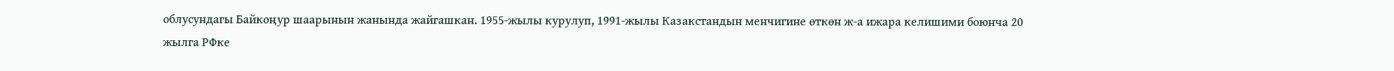облусундагы Байкоңур шаарынын жанында жайгашкан. 1955-жылы курулуп, 1991-жылы Казакстандын менчигине өткөн ж-а ижара келишими боюнча 20 жылга РФке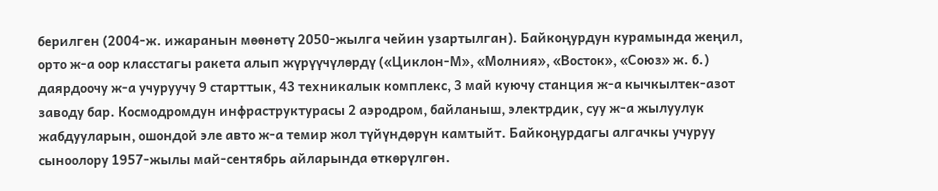берилген (2004-ж. ижаранын мөөнөтү 2050-жылга чейин узартылган). Байкоңурдун курамында жеңил, орто ж-а оор класстагы ракета алып жүрүүчүлөрдү («Циклон-М», «Молния», «Восток», «Союз» ж. б.) даярдоочу ж-а учуруучу 9 старттык, 43 техникалык комплекс, 3 май куючу станция ж-а кычкылтек-азот заводу бар. Космодромдун инфраструктурасы 2 аэродром, байланыш, электрдик, суу ж-а жылуулук жабдууларын, ошондой эле авто ж-а темир жол түйүндөрүн камтыйт. Байкоңурдагы алгачкы учуруу сыноолору 1957-жылы май-сентябрь айларында өткөрүлгөн.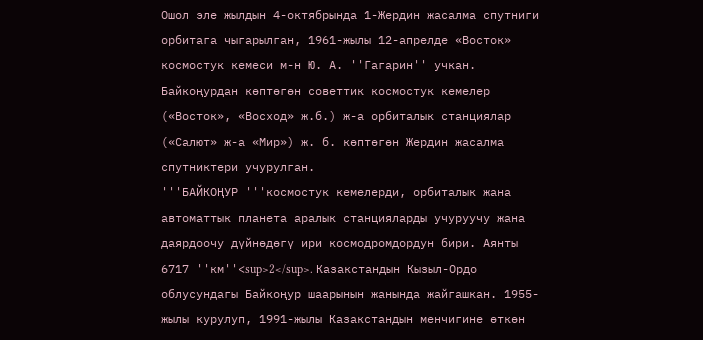Ошол эле жылдын 4-октябрында 1-Жердин жасалма спутниги орбитага чыгарылган, 1961-жылы 12-апрелде «Восток» космостук кемеси м-н Ю. А. ''Гагарин'' учкан. Байкоңурдан көптөгөн советтик космостук кемелер («Восток», «Восход» ж.б.) ж-а орбиталык станциялар («Салют» ж-а «Мир») ж. б. көптөгөн Жердин жасалма спутниктери учурулган.
'''БАЙКОҢУР '''космостук кемелерди, орбиталык жана автоматтык планета аралык станцияларды учуруучу жана даярдоочу дүйнөдөгү ири космодромдордун бири. Аянты 6717 ''км''<sup>2</sup>. Казакстандын Кызыл-Ордо облусундагы Байкоңур шаарынын жанында жайгашкан. 1955-жылы курулуп, 1991-жылы Казакстандын менчигине өткөн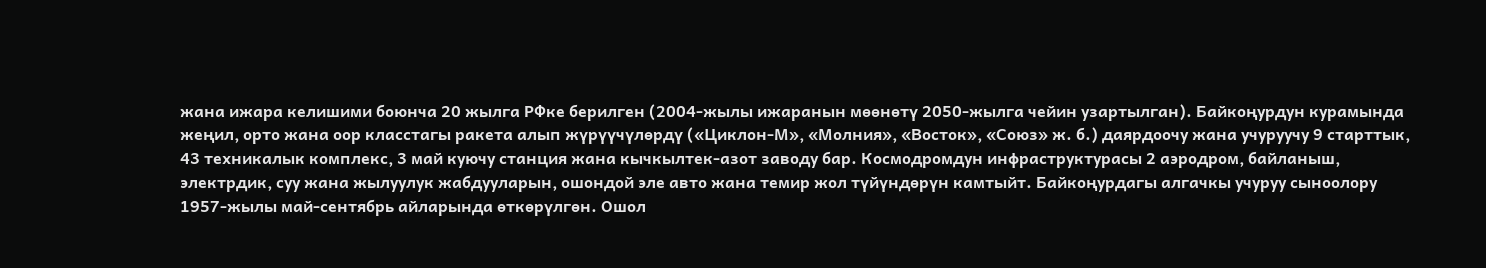жана ижара келишими боюнча 20 жылга РФке берилген (2004-жылы ижаранын мөөнөтү 2050-жылга чейин узартылган). Байкоңурдун курамында жеңил, орто жана оор класстагы ракета алып жүрүүчүлөрдү («Циклон-М», «Молния», «Восток», «Союз» ж. б.) даярдоочу жана учуруучу 9 старттык, 43 техникалык комплекс, 3 май куючу станция жана кычкылтек-азот заводу бар. Космодромдун инфраструктурасы 2 аэродром, байланыш, электрдик, суу жана жылуулук жабдууларын, ошондой эле авто жана темир жол түйүндөрүн камтыйт. Байкоңурдагы алгачкы учуруу сыноолору 1957-жылы май-сентябрь айларында өткөрүлгөн. Ошол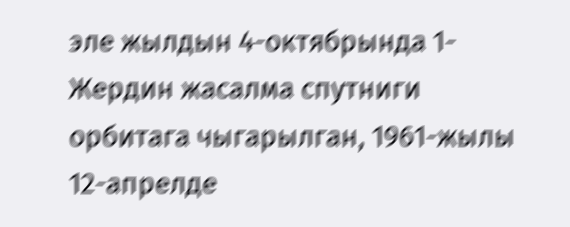эле жылдын 4-октябрында 1-Жердин жасалма спутниги орбитага чыгарылган, 1961-жылы 12-апрелде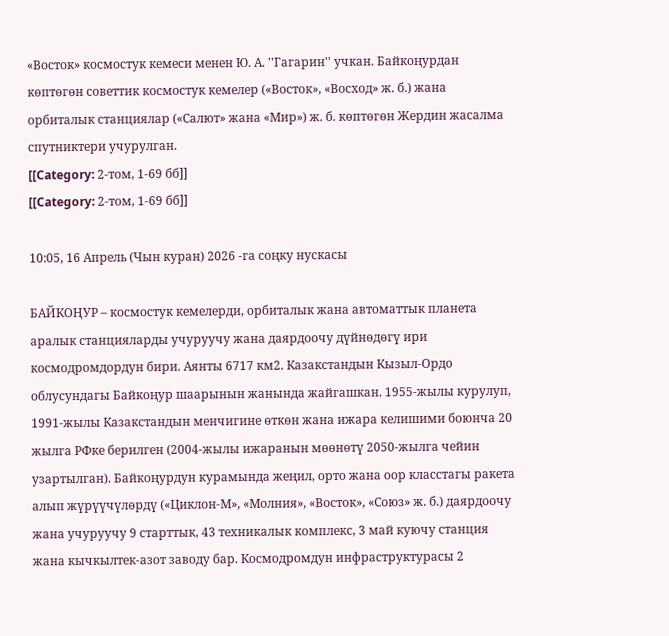«Восток» космостук кемеси менен Ю. А. ''Гагарин'' учкан. Байкоңурдан көптөгөн советтик космостук кемелер («Восток», «Восход» ж. б.) жана орбиталык станциялар («Салют» жана «Мир») ж. б. көптөгөн Жердин жасалма спутниктери учурулган.
[[Category: 2-том, 1-69 бб]]
[[Category: 2-том, 1-69 бб]]

10:05, 16 Апрель (Чын куран) 2026 -га соңку нускасы

БАЙКОҢУР – космостук кемелерди, орбиталык жана автоматтык планета аралык станцияларды учуруучу жана даярдоочу дүйнөдөгү ири космодромдордун бири. Аянты 6717 км2. Казакстандын Кызыл-Ордо облусундагы Байкоңур шаарынын жанында жайгашкан. 1955-жылы курулуп, 1991-жылы Казакстандын менчигине өткөн жана ижара келишими боюнча 20 жылга РФке берилген (2004-жылы ижаранын мөөнөтү 2050-жылга чейин узартылган). Байкоңурдун курамында жеңил, орто жана оор класстагы ракета алып жүрүүчүлөрдү («Циклон-М», «Молния», «Восток», «Союз» ж. б.) даярдоочу жана учуруучу 9 старттык, 43 техникалык комплекс, 3 май куючу станция жана кычкылтек-азот заводу бар. Космодромдун инфраструктурасы 2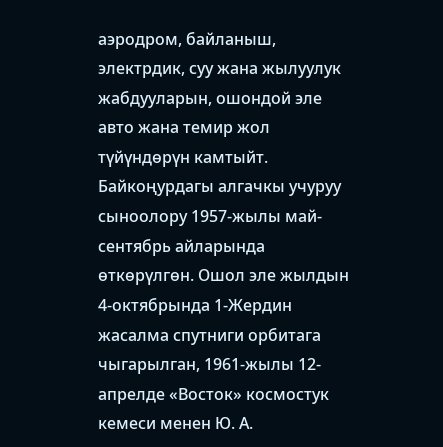аэродром, байланыш, электрдик, суу жана жылуулук жабдууларын, ошондой эле авто жана темир жол түйүндөрүн камтыйт. Байкоңурдагы алгачкы учуруу сыноолору 1957-жылы май-сентябрь айларында өткөрүлгөн. Ошол эле жылдын 4-октябрында 1-Жердин жасалма спутниги орбитага чыгарылган, 1961-жылы 12-апрелде «Восток» космостук кемеси менен Ю. А.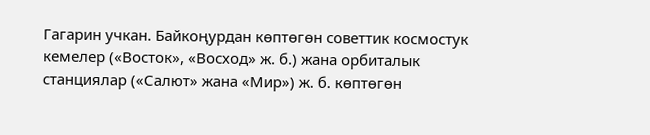Гагарин учкан. Байкоңурдан көптөгөн советтик космостук кемелер («Восток», «Восход» ж. б.) жана орбиталык станциялар («Салют» жана «Мир») ж. б. көптөгөн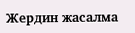Жердин жасалма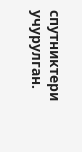спутниктери учурулган.